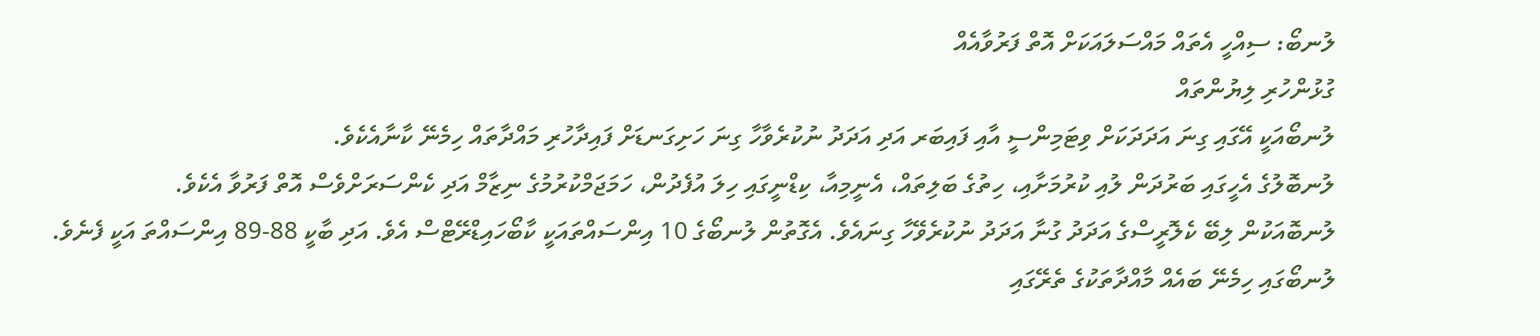ލުނބޯ: ސިއްހީ އެތައް މައްސަލައަކަށް އޮތް ފަރުވާއެއް
ގުޅުންހުރި ލިޔުންތައް
ލުނބޯއަކީ އޭގައި ގިނަ އަދަދަކަށް ވިޓަމިންސީ އާއި ފައިބަރ އަދި އަދަދު ނުކުރެވާހާ ގިނަ ހަށިގަނޑަށް ފައިދާހުރި މައްދާތައް ހިމެނޭ ކާނާއެކެވެ.
ލުނބޮލުގެ އެހީގައި ބަރުދަން ލުއި ކުރުމަށާއި، ހިތުގެ ބަލިތައް، އެނީމިއާ، ކިޑްނީގައި ހިލަ އުފެދުން، ހަމަޖަމްކުރުމުގެ ނިޒާމް އަދި ކެންސަރަށްވެސް އޮތް ފަރުވާ އެކެވެ.
ލުނބޮއަކުން ލިބޭ ކެލޮރީސްގެ އަދަދު ގުނާ އަދަދު ނުކުރެވޭހާ ގިނައެވެ. އެގޮތުން ލުނބޯގެ 10 އިންސައްތައަކީ ކާބޯހައިޑްރޭޓްސް އެވެ. އަދި ބާކީ 88-89 އިންސައްތަ އަކީ ފެނެވެ. ލުނބޯގައި ހިމެނޭ ބައެއް މާއްދާތަކުގެ ތެރޭގައި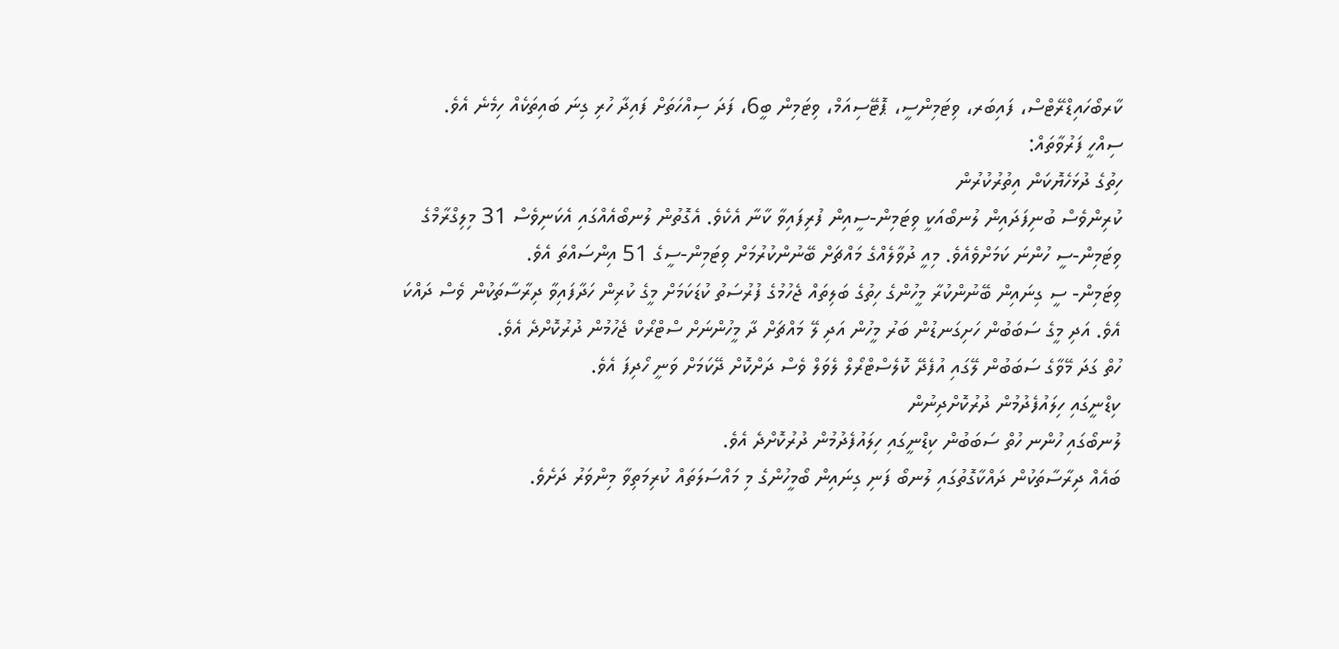ކާރބޯހައިޑްރޭޓްސް، ފައިބަރ، ވިޓަމިންސީ، ޕޮޓޭސިއަމް، ވިޓަމިން ބީ6، ފަދަ ސިއްހަތަށް ފައިދާ ހުރި ގިނަ ބައިތަކެއް ހިމެނެ އެވެ.
ސިއްހީ ފަރުވާތައް:
ހިތުގެ ދުޅަހެޔޮކަން އިތުރުކުރުން
ކުރިންވެސް ބުނިފަދައިން ލުނބޯއަކީ ވިޓަމިން-ސީއިން ފުރިފައިވާ ކާނާ އެކެވެ. އެގޮތުން ލުނބޯއެއްގައި އެކަނިވެސް 31 މިލިގްރާމްގެ ވިޓަމިން-ސީ ހުންނަ ކަމަށްވެއެވެ. މިއީ ދުވާލެއްގެ މައްޗަށް ބޭނުންކުރުމަށް ވިޓަމިން-ސީގެ 51 އިންސައްތަ އެވެ.
ވިޓަމިން- ސީ ގިނައިން ބޭނުންކުރާ މީހުންގެ ހިތުގެ ބަލިތައް ޖެހުމުގެ ފުރުސަތު ކުޑަކަމަށް މީގެ ކުރިން ހަދާފައިވާ ދިރާސާތަކުން ވެސް ދައްކަ އެވެ. އަދި މީގެ ސަބަބުން ހަށިގަނޑުން ބަރު މީހުން އަދި ލޭ މައްޗަށް ދާ މީހުންނަށް ސްޓްރޯކް ޖެހުމުން ދުރުކޮށްދެ އެވެ.
ހުތް ގަދަ މޭވާގެ ސަބަބުން ލޭގައި އުފެދޭ ކޮލެސްޓްރޯލް ލެވަލް ވެސް ދަށްކޮށް ދޭކަމަށް ވަނީ ހޯދިފަ އެވެ.
ކިޑްނީގައި ހިލައުފެދުމުން ދުރުކޮށްދިނުން
ލުނބޯގައި ހުންނ ހުތް ސަބަބުން ކިޑްނީގައި ހިލައުފެދުމުން ދުރުކޮށްދެ އެވެ.
ބައެއް ދިރާސާތަކުން ދައްކާގޮތުގައި ލުނބޯ ފަނި ގިނައިން ބޯމީހުންގެ މި މައްސަލަތައް ކުރިމަތިވާ މިންވަރު ދަށެވެ.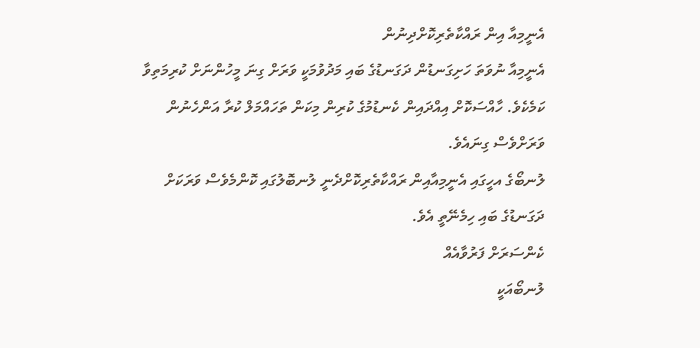އެނީމިއާ އިން ރައްކާތެރިކޮށްދިނުން
އެނީމިއާ ނުވަތަ ހަށިގަނޑުން ދަގަނޑުގެ ބައި މަދުވުމަކީ ވަރަށް ގިނަ މީހުންނަށް ކުރިމަތިވާ ކަމެކެވެ. ހާއްސަކޮށް އިއްދައިން ކެނޑުމުގެ ކުރިން މިކަން ތަހައްމަލް ކުރާ އަންހެނުން ވަރަށްވެސް ގިނައެވެ.
ލުނބޯގެ އހީގައި އެނީމިއާއިން ރައްކާތެރިކޮށްދެނީ ލުނބޮލުގައި ކޮންމެވެސް ވަރަކަށް ދަގަނޑުގެ ބައި ހިމެނޭތީ އެވެ.
ކެންސަރަށް ފަރުވާއެއް
ލުނބޯއަކީ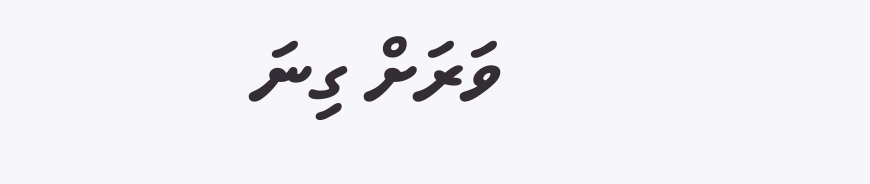ވަރަށް ގިނަ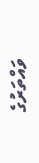ވައްތަރުގެ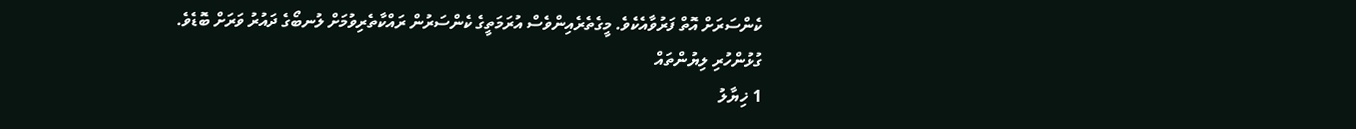ކެންސަރަށް އޮތް ފަރުވާއެކެވެ. މީގެތެރެއިންވެސް އުރަމަތީގެ ކެންސަރުން ރައްކާތެރިވުމަށް ލުނބޯގެ ދައުރު ވަރަށް ބޮޑެވެ.
ގުޅުންހުރި ލިޔުންތައް
1 ޚިޔާލު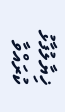ޚިޔާލުފާޅު ކުރައްވާ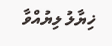ޚިޔާލު ލިޔުއްވާ